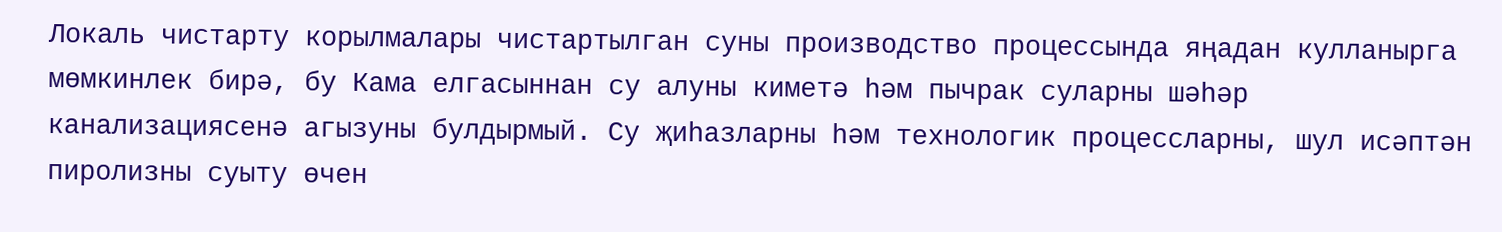Локаль чистарту корылмалары чистартылган суны производство процессында яңадан кулланырга мөмкинлек бирә, бу Кама елгасыннан су алуны киметә һәм пычрак суларны шәһәр канализациясенә агызуны булдырмый. Су җиһазларны һәм технологик процессларны, шул исәптән пиролизны суыту өчен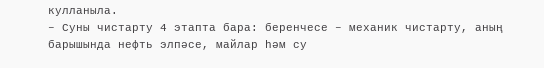кулланыла.
– Суны чистарту 4 этапта бара: беренчесе – механик чистарту, аның барышында нефть элпәсе, майлар һәм су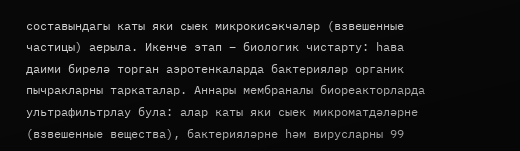составындагы каты яки сыек микрокисәкчәләр (взвешенные частицы) аерыла. Икенче этап – биологик чистарту: һава даими бирелә торган аэротенкаларда бактерияләр органик пычракларны таркаталар. Аннары мембраналы биореакторларда ультрафильтрлау була: алар каты яки сыек микроматдәләрне (взвешенные вещества), бактерияләрне һәм вирусларны 99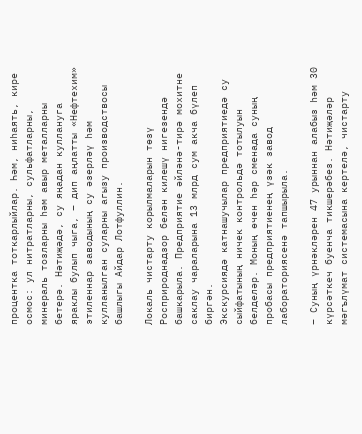процентка тоткарлыйлар. Һәм, ниһаять, кире осмос: ул нитратларны, сульфатларны, минераль тозларны һәм авыр металларны бетерә. Нәтиҗәдә, су яңадан куллануга яраклы булып чыга, – дип аңлатты «Нефтехим» этиленнар заводының су әзерләү һәм кулланылган суларны агызу производствосы башлыгы Айдар Лотфуллин.

Локаль чистарту корылмаларын төзү Росприроднадзор белән килешү нигезендә башкарыла. Предприятие әйләнә-тирә мохитне саклау чараларына 13 млрд сум акча бүлеп биргән.
Экскурсиядә катнашучылар предприятиедә су сыйфатының ничек контрольдә тотылуын белделәр. Моның өчен һәр сменада суның пробасы предприятиенең үзәк завод лабораториясенә тапшырыла.

– Суның үрнәкләрен 47 урыннан алабыз һәм 30 күрсәткеч буенча тикшерәбез. Нәтиҗәләр мәгълүмат системасына кертелә, чистарту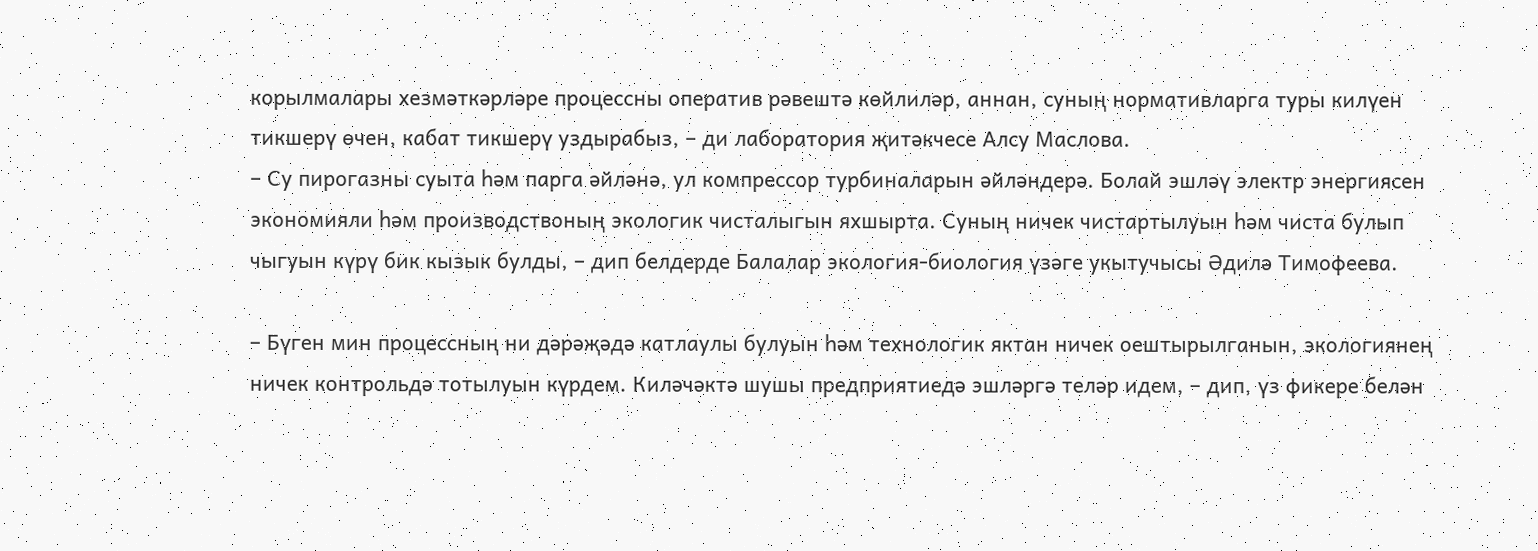корылмалары хезмәткәрләре процессны оператив рәвештә көйлиләр, аннан, суның нормативларга туры килүен тикшерү өчен, кабат тикшерү уздырабыз, – ди лаборатория җитәкчесе Алсу Маслова.
– Су пирогазны суыта һәм парга әйләнә, ул компрессор турбиналарын әйләндерә. Болай эшләү электр энергиясен экономияли һәм производствоның экологик чисталыгын яхшырта. Суның ничек чистартылуын һәм чиста булып чыгуын күрү бик кызык булды, – дип белдерде Балалар экология-биология үзәге укытучысы Әдилә Тимофеева.

– Бүген мин процессның ни дәрәҗәдә катлаулы булуын һәм технологик яктан ничек оештырылганын, экологиянең ничек контрольдә тотылуын күрдем. Киләчәктә шушы предприятиедә эшләргә теләр идем, – дип, үз фикере белән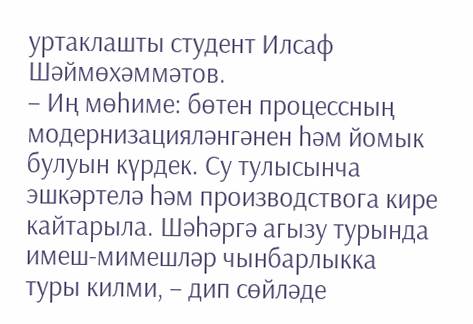уртаклашты студент Илсаф Шәймөхәммәтов.
– Иң мөһиме: бөтен процессның модернизацияләнгәнен һәм йомык булуын күрдек. Су тулысынча эшкәртелә һәм производствога кире кайтарыла. Шәһәргә агызу турында имеш-мимешләр чынбарлыкка туры килми, – дип сөйләде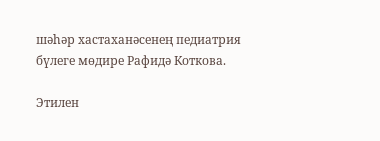шәһәр хастаханәсенең педиатрия бүлеге мөдире Рафидә Коткова.

Этилен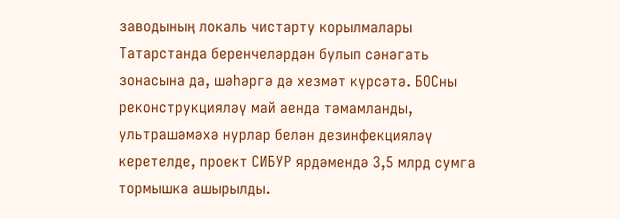заводының локаль чистарту корылмалары Татарстанда беренчеләрдән булып сәнәгать зонасына да, шәһәргә дә хезмәт күрсәтә. БОСны реконструкцияләү май аенда тәмамланды, ультрашәмәхә нурлар белән дезинфекцияләү керетелде, проект СИБУР ярдәмендә 3,5 млрд сумга тормышка ашырылды.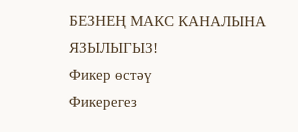БЕЗНЕҢ МАКС КАНАЛЫНА ЯЗЫЛЫГЫЗ!
Фикер өстәү
Фикерегез